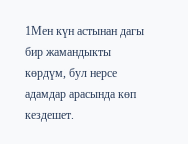1Мен күн астынан дагы бир жамандыкты көрдүм, бул нерсе адамдар арасында көп кездешет.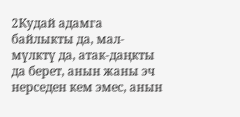2Кудай адамга байлыкты да, мал-мүлктү да, атак-даңкты да берет, анын жаны эч нерседен кем эмес, анын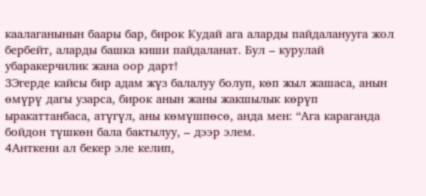каалаганынын баары бар, бирок Кудай ага аларды пайдаланууга жол бербейт, аларды башка киши пайдаланат. Бул – курулай убаракерчилик жана оор дарт!
3Эгерде кайсы бир адам жүз балалуу болуп, көп жыл жашаса, анын өмүрү дагы узарса, бирок анын жаны жакшылык көрүп ыракаттанбаса, атүгүл, аны көмүшпөсө, анда мен: “Ага караганда бойдон түшкөн бала бактылуу, – дээр элем.
4Анткени ал бекер эле келип,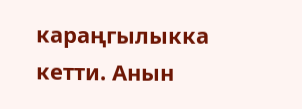караңгылыкка кетти. Анын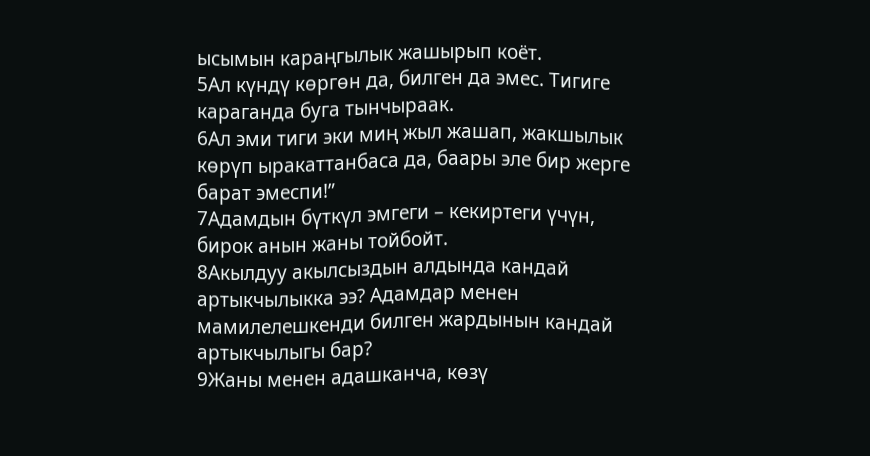ысымын караңгылык жашырып коёт.
5Ал күндү көргөн да, билген да эмес. Тигиге караганда буга тынчыраак.
6Ал эми тиги эки миң жыл жашап, жакшылык көрүп ыракаттанбаса да, баары эле бир жерге барат эмеспи!”
7Адамдын бүткүл эмгеги – кекиртеги үчүн, бирок анын жаны тойбойт.
8Акылдуу акылсыздын алдында кандай артыкчылыкка ээ? Адамдар менен мамилелешкенди билген жардынын кандай артыкчылыгы бар?
9Жаны менен адашканча, көзү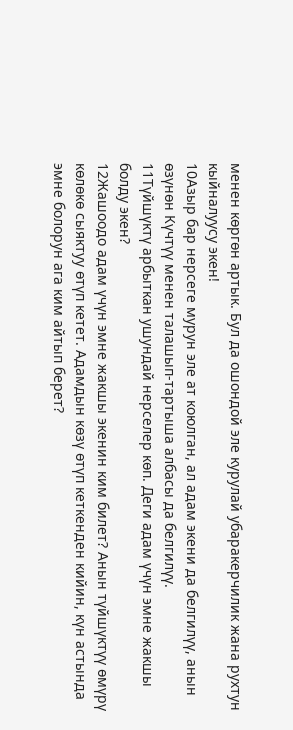менен көргөн артык. Бул да ошондой эле курулай убаракерчилик жана рухтун кыйналуусу экен!
10Азыр бар нерсеге мурун эле ат коюлган, ал адам экени да белгилүү, анын өзүнөн Күчтүү менен талашып-тартыша албасы да белгилүү.
11Түйшүктү арбыткан ушундай нерселер көп. Деги адам үчүн эмне жакшы болду экен?
12Жашоодо адам үчүн эмне жакшы экенин ким билет? Анын түйшүктүү өмүрү көлөкө сыяктуу өтүп кетет. Адамдын көзү өтүп кеткенден кийин, күн астында эмне болорун ага ким айтып берет?